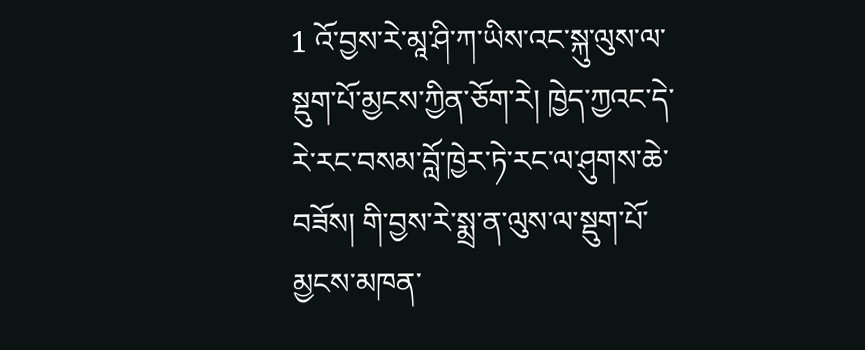1 འོ་བྱས་རེ་མཱ་ཤི་ཀ་ཡིས་འང་སྐུ་ལུས་ལ་སྡུག་པོ་མྱངས་ཀྱིན་ཅོག་རེ། ཁྱེད་ཀྱའང་དེ་རེ་རང་བསམ་བློ་ཁྱེར་ཏེ་རང་ལ་ཤུགས་ཆེ་བཟོས། གི་བྱས་རེ་སྨྲ་ན་ལུས་ལ་སྡུག་པོ་མྱངས་མཁན་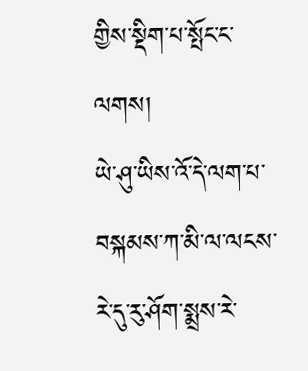གྱིས་སྡིག་པ་སྤོང་ང་ལགས།
ཡེ་ཤུ་ཡིས་འོ་དེ་ལག་པ་བསྐམས་ཀ་མི་ལ་ལངས་རེ་དུ་རུ་ཤོག་སྨྲས་རེ་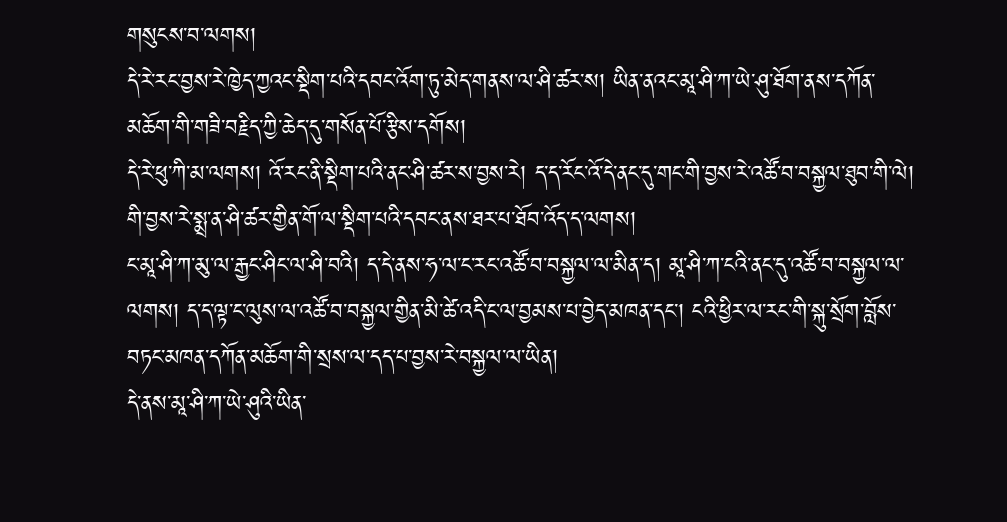གསུངས་བ་ལགས།
དེ་རེ་རང་བྱས་རེ་ཁྱེད་ཀྱའང་སྡིག་པའི་དབང་འོག་ཏུ་མེད་གནས་ལ་ཤི་ཚར་ས། ཡིན་ནའང་མཱ་ཤི་ཀ་ཡེ་ཤུ་ཐོག་ནས་དཀོན་མཆོག་གི་གཟི་བརྗིད་ཀྱི་ཆེད་དུ་གསོན་པོ་རྩིས་དགོས།
དེ་རེ་ཕུ་ཀི་མ་ལགས། འོ་རང་ནི་སྡིག་པའི་ནང་ཤི་ཚར་ས་བྱས་རེ། ད་ད་རོང་འོ་དེ་ནང་དུ་གང་གི་བྱས་རེ་འཚོ་བ་བསྐྱལ་ཐུབ་གི་ལེ།
གི་བྱས་རེ་སྨྲ་ན་ཤི་ཚར་གྱིན་གོ་ལ་སྡིག་པའི་དབང་ནས་ཐར་པ་ཐོབ་འོད་ད་ལགས།
ང་མཱ་ཤི་ཀ་མུ་ལ་རྒྱང་ཤིང་ལ་ཤི་བའི། ད་དེ་ནས་ཧ་ལ་ང་རང་འཚོ་བ་བསྐྱལ་ལ་མིན་ད། མཱ་ཤི་ཀ་ངའི་ནང་དུ་འཚོ་བ་བསྐྱལ་ལ་ལགས། ད་ད་ལྟ་ང་ལུས་ལ་འཚོ་བ་བསྐྱལ་གྱིན་མི་ཚེ་འདི་ང་ལ་བྱམས་པ་བྱེད་མཁན་དང་། ངའི་ཕྱིར་ལ་རང་གི་སྐུ་སྲོག་བློས་བཏང་མཁན་དཀོན་མཆོག་གི་སྲས་ལ་དད་པ་བྱས་རེ་བསྐྱལ་ལ་ཡིན།
དེ་ནས་མཱ་ཤི་ཀ་ཡེ་ཤུའི་ཡིན་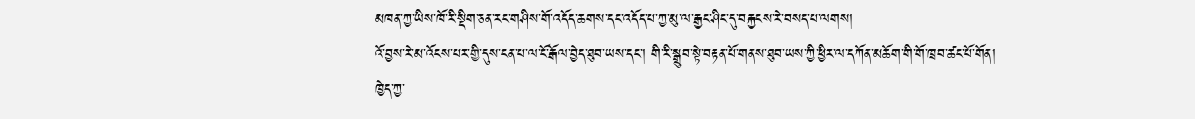མཁན་ཀྱ་ཡིས་ཁོ་རི་སྡིག་ཅན་རང་གཤིས་གོ་འདོད་ཆགས་དང་འདོད་པ་ཀྱ་མུ་ལ་རྒྱང་ཤིང་དུ་བརྐྱངས་རེ་བསད་པ་ལགས།
འོ་བྱས་རེ་མ་འོངས་པར་གྱི་དུས་ངན་པ་ལ་ངོ་རྒོལ་བྱེད་ཐུབ་ཡས་དང་། གི་རི་སྒྲུབ་སྟེ་བརྟན་པོ་གནས་ཐུབ་ཡས་ཀྱི་ཕྱིར་ལ་དཀོན་མཆོག་གི་གོ་ཁྲབ་ཚང་པོ་གོན།
ཁྱེད་ཀྱ་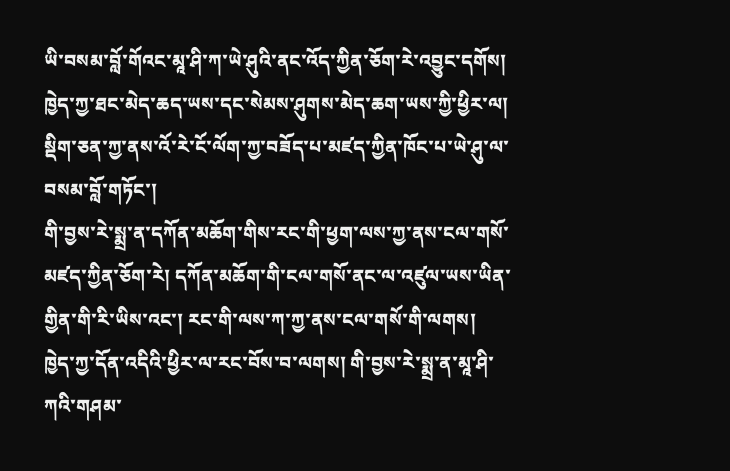ཡི་བསམ་བློ་གོའང་མཱ་ཤི་ཀ་ཡེ་ཤུའི་ནང་འོད་ཀྱིན་ཅོག་རེ་འབྱུང་དགོས།
ཁྱེད་ཀྱ་ཐང་མེད་ཆད་ཡས་དང་སེམས་ཤུགས་མེད་ཆག་ཡས་ཀྱི་ཕྱིར་ལ། སྡིག་ཅན་ཀྱ་ནས་འོ་རེ་ངོ་ལོག་ཀྱ་བཟོད་པ་མཛད་ཀྱིན་ཁོང་པ་ཡེ་ཤུ་ལ་བསམ་བློ་གཏོང་།
གི་བྱས་རེ་སྨྲ་ན་དཀོན་མཆོག་གིས་རང་གི་ཕྱག་ལས་ཀྱ་ནས་ངལ་གསོ་མཛད་ཀྱིན་ཅོག་རེ། དཀོན་མཆོག་གི་ངལ་གསོ་ནང་ལ་འཛུལ་ཡས་ཡིན་གྱིན་གི་རི་ཡིས་འང་། རང་གི་ལས་ཀ་ཀྱ་ནས་ངལ་གསོ་གི་ལགས།
ཁྱེད་ཀྱ་དོན་འདིའི་ཕྱིར་ལ་རང་བོས་བ་ལགས། གི་བྱས་རེ་སྨྲ་ན་མཱ་ཤི་ཀའི་གཤམ་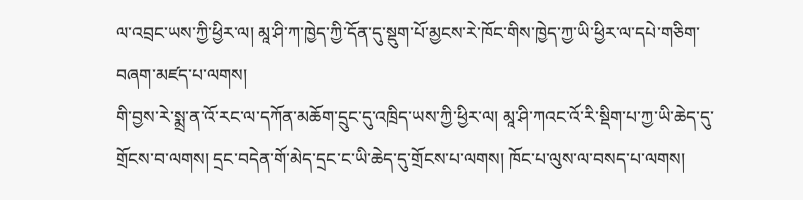ལ་འབྲང་ཡས་ཀྱི་ཕྱིར་ལ། མཱ་ཤི་ཀ་ཁྱེད་ཀྱི་དོན་དུ་སྡུག་པོ་མྱངས་རེ་ཁོང་གིས་ཁྱེད་ཀྱ་ཡི་ཕྱིར་ལ་དཔེ་གཅིག་བཞག་མཛད་པ་ལགས།
གི་བྱས་རེ་སྨྲ་ན་འོ་རང་ལ་དཀོན་མཆོག་དྲུང་དུ་འཁྲིད་ཡས་ཀྱི་ཕྱིར་ལ། མཱ་ཤི་ཀའང་འོ་རི་སྡིག་པ་ཀྱ་ཡི་ཆེད་དུ་གྲོངས་བ་ལགས། དྲང་བདེན་གོ་མེད་དྲང་ང་ཡི་ཆེད་དུ་གྲོངས་པ་ལགས། ཁོང་པ་ལུས་ལ་བསད་པ་ལགས།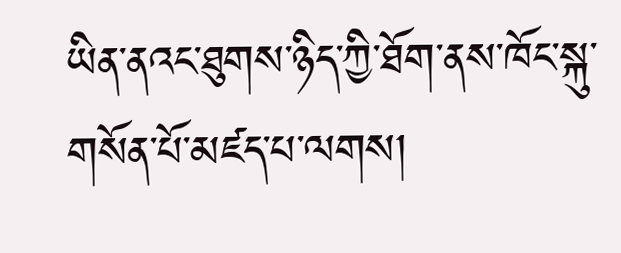ཡིན་ནའང་ཐུགས་ཉིད་ཀྱི་ཐོག་ནས་ཁོང་སྐུ་གསོན་པོ་མཛད་པ་ལགས།